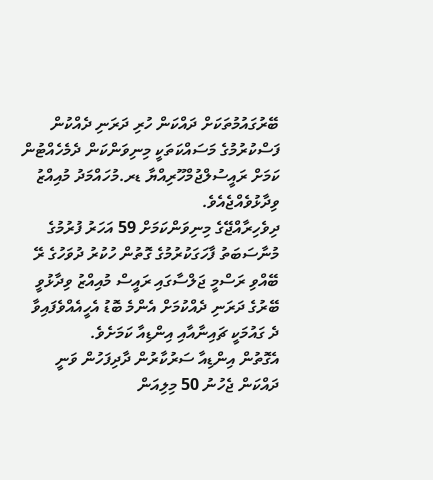ބޭރުގައުމުތަކަށް ދައްކަން ހުރި ދަރަނި ދެއްކުން ފަސްކުރުމުގެ މަސައްކަތަކީ މިނިވަންކަން ދެމެހެއްޓުން ކަމަށް ރައީސުލްޖުމްހޫރިއްޔާ ޑރ.މުހައްމަދު މުއިއްޒު ވިދާޅުވެއްޖެއެވެ.
ދިވެހިރާއްޖޭގެ މިނިވަންކަމަށް 59 އަހަރު ފުރުމުގެ މުނާސަބަތު ފާހަގަކުރުމުގެ ގޮތުން ހުކުރު ދުވަހުގެ ރޭ ބޭއްވި ރަސްމީ ޖަލްސާގައި ރައީސް މުއިއްޒު ވިދާޅުވީ ބޭރުގެ ދަރަނި ދެއްކުމަށް އެންމެ ބޮޑު އެހީއެއްވެފައިވާ ދެ ގައުމަކީ ޗައިނާއާއި އިންޑިއާ ކަމަށެވެ.
އެގޮތުން އިންޑިއާ ސަރުކާރުން ދާދިފަހުން ވަނީ ދައްކަން ޖެހުނު 50 މިލިއަން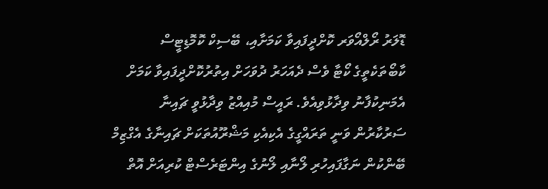ޑޮލަރު ރޯލްއޯވަރ ކޮށްދީފައިވާ ކަމަށާއި، ބޭސިކް ކޮމޮޑިޓީސް ކާބޯތަކެތީގެ ކޯޓާ ވެސް ދެއަހަރު ދުވަހަށް އިތުރުކޮށްދީފައިވާ ކަމަށް އެމަނިކުފާނު ވިދާޅުވިއެވެ. ރައީސް މުއިއްޒު ވިދާޅުވީ ޗައިނާ ސަރުކާރުން ވަނީ ތަރައްގީގެ އެކިއެކި މަޝްރޫއުތަކަށް ޗައިނާގެ އެގްޒިމް ބޭންކުން ނަގާފައިހުރި ލޯނާއި ލޯނުގެ އިންޓަރެސްޓް ކުރިއަށް އޮތް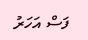ފަސް އަހަރު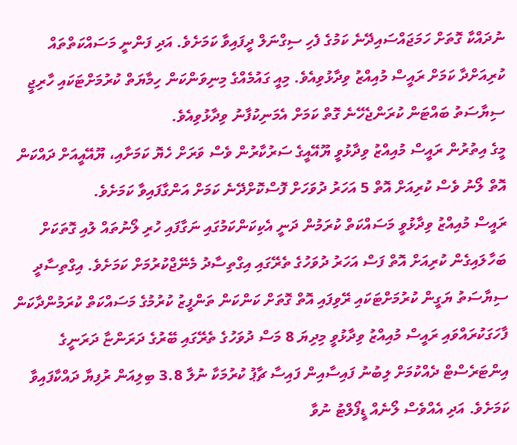ނުދައްކާ ގޮތަށް ހަމަޖައްސައިދޭނެ ކަމުގެ ފެހި ސިގްނަލް ދީފައިވާ ކަމަށެވެ. އަދި ފަންނީ މަސައްކަތްތައް ކުރިއަށްދާ ކަމަށް ރައީސް މުއިއްޒު ވިދާޅުވިއެވެ. މިއީ ގައުމެއްގެ މިނިވަންކަން ހިމާޔަތް ކުރުމަށްޓަކައި ހާރިޖީ ސިޔާސަތު ބައްޓަން ކުރަންޖެހޭނެ ގޮތް ކަމަށް އެމަނިކުފާނު ވިދާޅުވިއެވެ.
މީގެ އިތުރުން ރައީސް މުއިއްޒު ވިދާޅުވީ ޔޫއޭއީގެ ސަރުކާރުން ވެސް ވަރަށް ހެޔޮ ކަމަށާއި، ޔޫއޭއީއަށް ދައްކަން އޮތް ލޯނު ވެސް ކުރިއަށް އޮތް 5 އަހަރު ދުވަހަށް ފޮސްކޮށްދޭނެ ކަމަށް އަންގާފައިވާ ކަމަށެވެ.
ރައީސް މުއިއްޒު ވިދާޅުވީ މަސައްކަތް ކުރަމުން ދަނީ އެކިކަންކަމުގައި ނަގާފައި ހުރި ލޯނުތައް ލުއި ގޮތަކަށް ބަހާލައިގެން ކުރިއަށް އޮތް ފަސް އަހަރު ދުވަހުގެ ތެރޭގައި އިގްތިސާދު މެނޭޖްކުރުމަށް ކަމަށެވެ. އިގްތިސާދީ ސިޔާސަތު ޔަގީން ކުރުމަށްޓަކައި ރޭވިފައި އޮތް ގޮތަށް ކަންކަން ތަންފީޒު ކުރުމުގެ މަސައްކަތް ކުރަމުންދާކަން ފާހަގަކުރައްވައި ރައީސް މުއިއްޒު ވިދާޅުވީ މިދިޔަ 8 މަސް ދުވަހުގެ ތެރޭގައި ބޭރުގެ ދަރަންޏާ ދަރަނީގެ އިންޓަރެސްޓް ދެއްކުމަށް ލިބުނު ފައިސާއިން ފައިސާ ޗާޕު ކުރުމަކާ ނުލާ 3.8 ބިލިއަން ރުފިޔާ ދައްކާފައިވާ ކަމަށެވެ. އަދި އެއްވެސް ލޯނެއް ޑީފޯލްޓު ނުވާ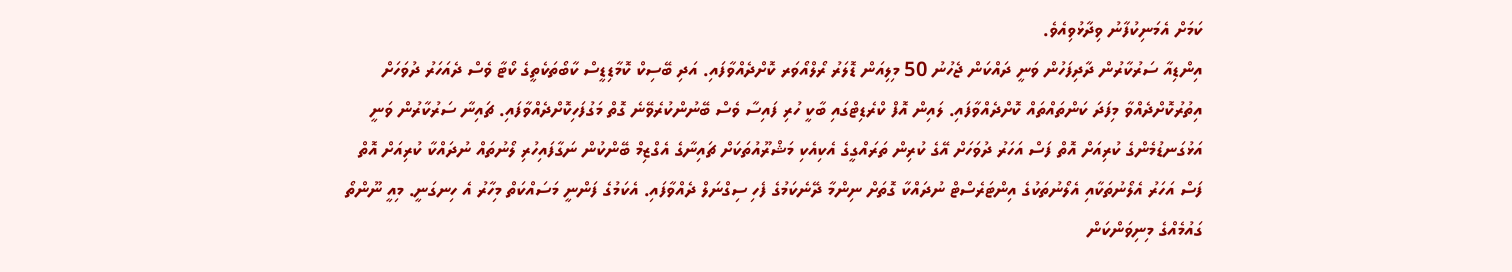ކަމަށް އެމަނިކުފާނު ވިދާޅުވިއެވެ.
އިންޑިއާ ސަރުކާރުން ދާދިފަހުން ވަނީ ދައްކަން ޖެހުނު 50 މިލިއަން ޑޮލަރު ރޯލްއޯވަރ ކޮށްދެއްވާފައި. އަދި ބޭސިކް ކޮމާޑިޑީސް ކާބޯތަކެތީގެ ކޯޓާ ވެސް ދެއަހަރު ދުވަހަށް އިތުރުކޮށްދެއްވާ މިފަދަ ކަންތައްތައް ކޮށްދެއްވާފައި. ލައިން އޮފް ކްރެޑިޓްގައި ބާކީ ހުރި ފައިސާ ވެސް ބޭނުންކުރެވޭނެ ގޮތް މަގުފަހިކޮށްދެއްވާފައި. ޗައިނާ ސަރުކާރުން ވަނީ އަޅުގަނޑުމެންގެ ކުރިއަށް އޮތް ފަސް އަހަރު ދުވަހަށް އޭގެ ކުރިން ތަރައްގީގެ އެކިއެކި މަޝްރޫއުތަކަށް ޗައިނާގެ އެގްޒިމް ބޭންކުން ނަގާފައިހުރި ލޯނުތައް ނުދައްކާ ކުރިއަށް އޮތް ފަސް އަހަރު އެލޯނުތަކާއި އެލޯނުތަކުގެ އިންޓަރެސްޓް ނުދައްކާ ގޮތަށް ނިންމާ ދޭނެކަމުގެ ފެހި ސިގްނަލް ދެއްވާފައި. އެކަމުގެ ފަންނީ މަސައްކަތް މިހާރު އެ ހިނގަނީ. މިއީ ނޫންތޯ ގައުމެއްގެ މިނިވަންކަން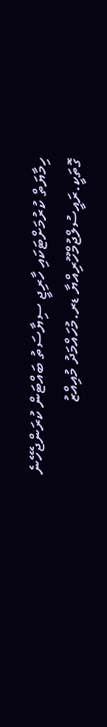ހިމާޔަތް ކުރުމަށްޓަކައި ހާރިޖީ ސިޔާސަތު ބައްޓަން ކުރަންޖެހޭނެ ގޮތަކީ.ރައީސުލްޖުމްހޫރިއްޔާ ޑރ.މުހައްމަދު މުއިއްޒު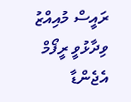ރައީސް މުއިއްޒު ވިދާޅުވީ ރީފޯމް އެޖެންޑާ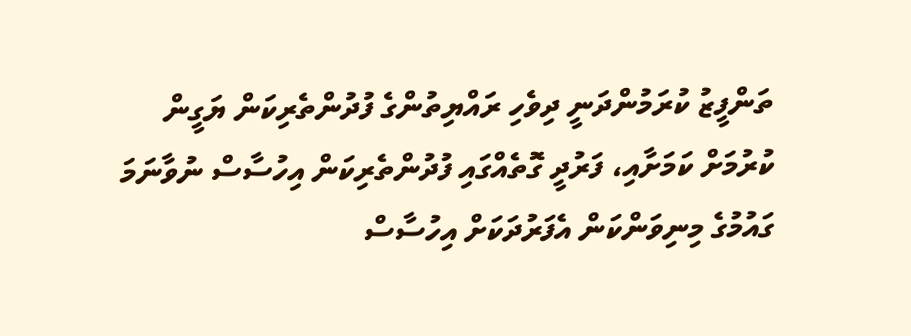ތަންފީޒު ކުރަމުންދަނީ ދިވެހި ރައްޔިތުންގެ ފުދުންތެރިކަން ޔަގީން ކުރުމަށް ކަމަށާއި، ފަރުދީ ގޮތެއްގައި ފުދުންތެރިކަން އިހުސާސް ނުވާނަމަ ގައުމުގެ މިނިވަންކަން އެފަރުދަކަށް އިހުސާސް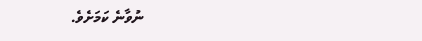ނުވާނެ ކަމަށެވެ.